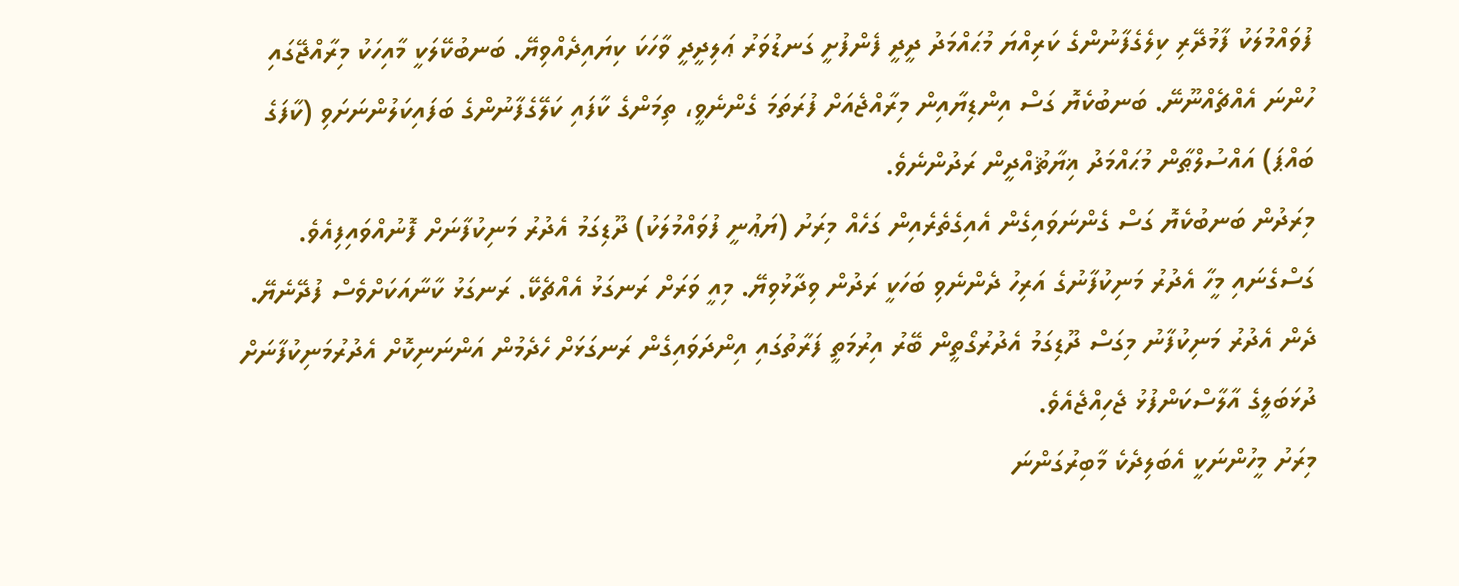ފުވައްމުލަކު ފާމުދޭރި ކިލެގެފާނުންގެ ކަރިއްޔަ މުޙައްމަދު ދީދީ ފެންފުށީ ގަނޑުވަރު ޢަލިދީދީ ވާހަކަ ކިޔައިދެއްވިޔޭ. ބަނބުކޭލަކީ މާއިހަކު މިރާއްޖޭގައި ހުންނަ އެއްޗެއްނޫނޭ. ބަނބުކެޔޮ ގަސް އިންޑިޔާއިން މިރާއްޖެއަށް ފުރަތަމަ ގެންނެވީ، ތިމަންގެ ކާފައި ކަލޭގެފާނުންގެ ބަފައިކަލުންނަށަވި (ކާފަގެ ބައްޕަ) އައްސުލްޠާން މުޙައްމަދު ޣިޔާޘުއްދީން ރަދުންނެވެ.
މިރަދުން ބަނބުކެޔޮ ގަސް ގެންނަވައިގެން އެއިގެތެރެއިން ގަހެއް މިރަށު (ޔަޢުނީ ފުވައްމުލަކު) ދޫޑިގަމު އެދުރު މަނިކުފާނަށް ފޮނުއްވައިފިއެވެ. ގަސްގެނައި މީހާ އެދުރު މަނިކުފާނުގެ އަރިހު ދެންނެވި ބަހަކީ ރަދުން ވިދާޅުވިޔޭ. މިއީ ވަރަށް ރަނގަޅު އެއްޗެކޭ. ރަނގަޅު ކާނާއަކަށްވެސް ފުދޭނެޔޭ. ދެން އެދުރު މަނިކުފާނު މިގަސް ދޫޑިގަމު އެދުރުގޯތީން ބޭރު އިރުމަތީ ފަރާތުގައި އިންދަވައިގެން ރަނގަޅަށް ހެދެމުން އަންނަނިކޮށް އެދުރުމަނިކުފާނަށް ދުޅަބަލީގެ އާލާސްކަންފުޅު ޖެހިއްޖެއެވެ.
މިރަށު މީހުންނަކީ އެބަލިދެކެ މާބިރުގަންނަ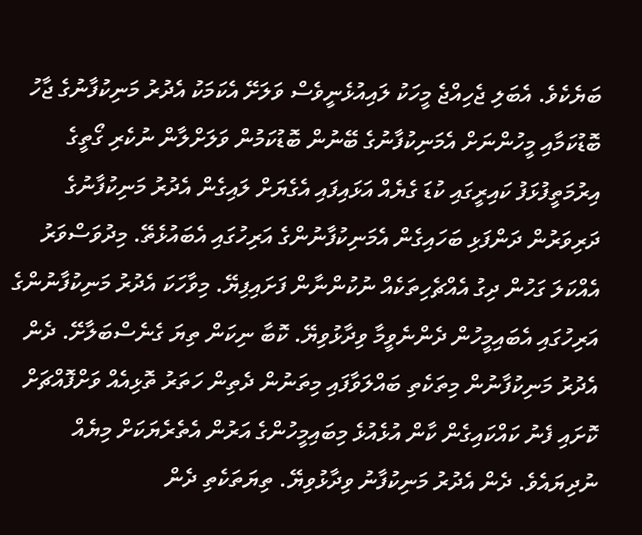ބަޔެކެވެ. އެބަލި ޖެހިއްޖެ މީހަކު ލައިއުޅެނީވެސް ވަލަށޭ އެކަމަކު އެދުރު މަނިކުފާނުގެ ޖާހު ބޮޑުކަމާއި މީހުންނަށް އެމަނިކުފާނުގެ ބޭނުން ބޮޑުކަމުން ވަލަށްލާން ނުކެރި ގޯތީގެ އިރުމަތީފުޅަފު ކައިރީގައި ކުޑަ ގެޔެއް އަޅައިފައި އެގެޔަށް ލައިގެން އެދުރު މަނިކުފާނުގެ ދަރިވަރުން ދަންފަޅި ބަހައިގެން އެމަނިކުފާނުންގެ އަރިހުގައި އެބައުޅެތޭ. މިދުވަސްވަރު އެއްކަލަ ގަހުން ދިގު އެއްޗެހިތަކެއް ނުކުންނާން ފަށައިފިޔޭ. މިވާހަކަ އެދުރު މަނިކުފާނުންގެ އަރިހުގައި އެބައިމީހުން ދެންނެވީމާ ވިދާޅުވިޔޭ. ކޮބާ ނިކަން ތިޔަ ގެނެސްބަލާށޭ. ދެން އެދުރު މަނިކުފާނުން މިތަކެތި ބައްލަވާފައި މިތަނުން ދެތިން ހަތަރު ތޮޅިއެއް ވަށްފޮއްޗަށް ކޮށައި ފެނު ކައްކައިގެން ކާން އުޅެއުޅެ މިބައިމީހުންގެ އަރުން އެތެރެޔަކަށް މިޔެއް ނުދިޔައެވެ. ދެން އެދުރު މަނިކުފާނު ވިދާޅުވިޔޭ. ތިޔަތަކެތި ދެން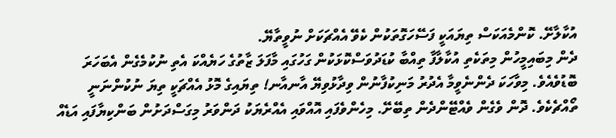އުކާލާށޭ. ކޮންމެއަކަސް ތިޔައަކީ ފަސޭހަގޮތަކުން ކެވޭ އެއްޗަކަށް ނުވީތާޔޭ.
ދެން މިބައިމީހުން މިތަކެތި އުކާލާފާ ތިއްބާ ކުޑަދުވަސްކޮޅަކުން ގަހުގައި މާފަލަ ޒާތުގެ ހަޔެއްކަ އެތި ނުކުމެގެން އެބަހަރަ ބޮޑުވެއެވެ. މިވާހަކަ ދެންނެވީމާ އެދުރު މަނިކުފާނުން ވިދާޅުވިޔޭ އާނއާނ! ތިޔައިގެ މޮޅު އެއްޗަކީ ތިޔަ ނުކުންނަނީ ތޯއްޗެކެވެ. ދޮން ވެގެން ވެއްޓޭންދެން ތިބޭށޭ. މިހެންވެފައި އޮއްވައި އެއްރެޔަކު ދަންވަރު މިގަސްދަށުން ބަންކިޔާފައި އަޑެއް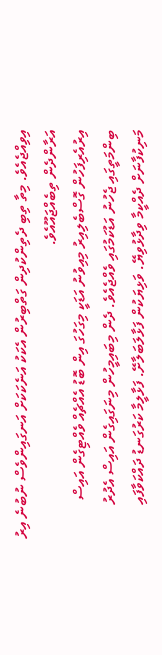އިވިއްޖެއެވެ. މިތާ ތިބި ދެތިންކުދިން ގަތްބިރުން އެކަކު އަނެކަކަށް އަނގައިންވެސް ނުބުނެ އިރު އަރާންދެން ތިބެއްޖައޫއެވެ.
އިރުއެރިފަހުން ގޮސްބެލިއިރު މިއިވުނު އަޑަކީ މިގަހުގަ އިން ބޮޑު އެއްޗެއް ވެއްޓިގެން އައިސް ބިންމަތީގައި ޖެހުނު އަޑުކަމުގައި ވެއްޖެއެވެ. ދެން މިބައިމީހުން މިނަގައިގެން އައިސް އެދުރު މަނިކުފާނަށް ދެއްކީމާ ވިދާޅުވިޔޭ. ވަޅިޔަކުން ފަޅާލަބަލާށޭ. ފަޅާލީމާ ކަރުގަނޑު ދައްކަވާފައި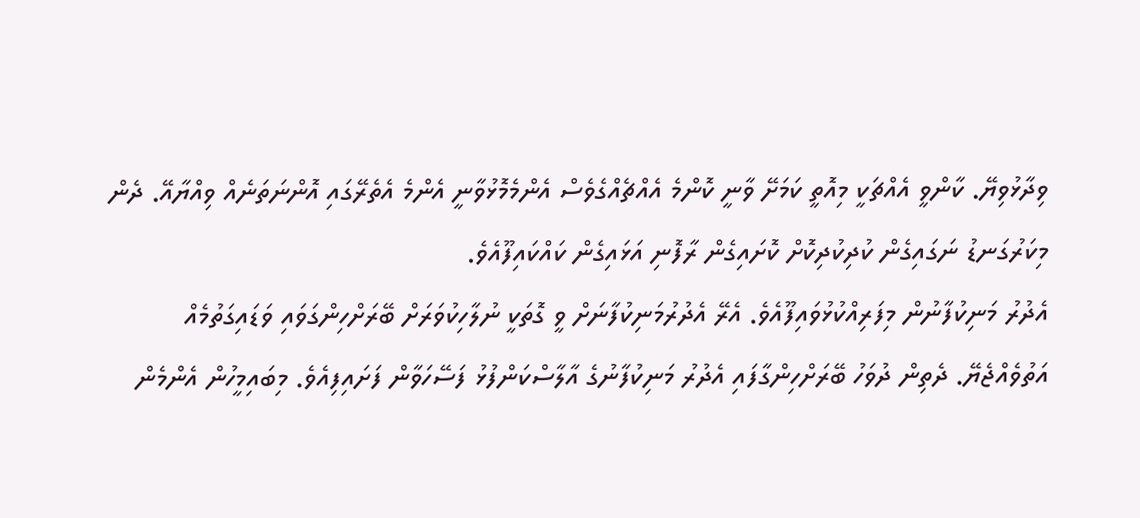ވިދާޅުވިޔޭ. ކާންވީ އެއްޗަކީ މިއޮތީ ކަމަށޭ ވާނީ ކޮންމެ އެއްޗެއްގެވެސް އެންމެމޮޅުވާނީ އެންމެ އެތެރޭގައި އޮންނަތަނެއް ވިއްޔާއޭ. ދެން މިކަރުގަނޑު ނަގައިގެން ކުދިކުދިކޮށް ކޮށައިގެން ރާފޮނި އަޅައިގެން ކައްކައިފޫއެވެ.
އެދުރު މަނިކުފާނުން މިފަރިއްކުޅުވައިފޫއެވެ. އެރޭ އެދުރުމަނިކުފާނަށް ވީ ގޮތަކީ ނުލާހިކުވަރަށް ބޭރަށްހިންގަވައި ވަޑައިގަތުމެއް އަތުވެއްޖެޔޭ. ދެތިން ދުވަހު ބޭރަށްހިންގާފައި އެދުރު މަނިކުފާނުގެ އާލާސްކަންފުޅު ފަސޭހަވާން ފަށައިފިއެވެ. މިބައިމީހުން އެންމެން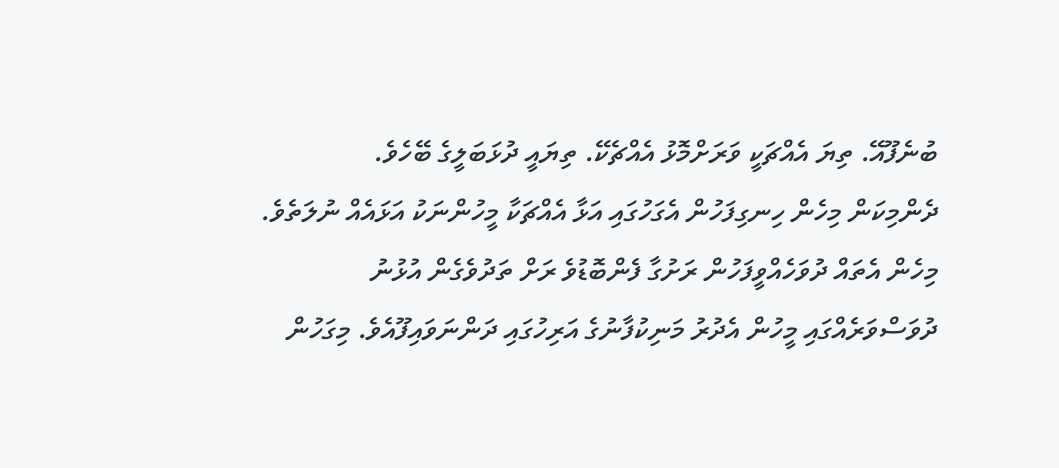ބުނެފޫއޭ. ތިޔަ އެއްޗަކީ ވަރަށްމޮޅު އެއްޗެކޭ. ތިޔައީ ދުޅަބަލީގެ ބޭހެވެ.
ދެންމިކަން މިހެން ހިނގިފަހުން އެގަހުގައި އަޅާ އެއްޗަކާ މީހުންނަކު އަޅައެއް ނުލަތެވެ. މިހެން އެތައް ދުވަހެއްވީފަހުން ރަށުގާ ފެންބޮޑުވެ ރަށް ތަދުވެގެން އުޅުނު ދުވަސްވަރެއްގައި މީހުން އެދުރު މަނިކުފާނުގެ އަރިހުގައި ދަންނަވައިފޫއެވެ. މިގަހުން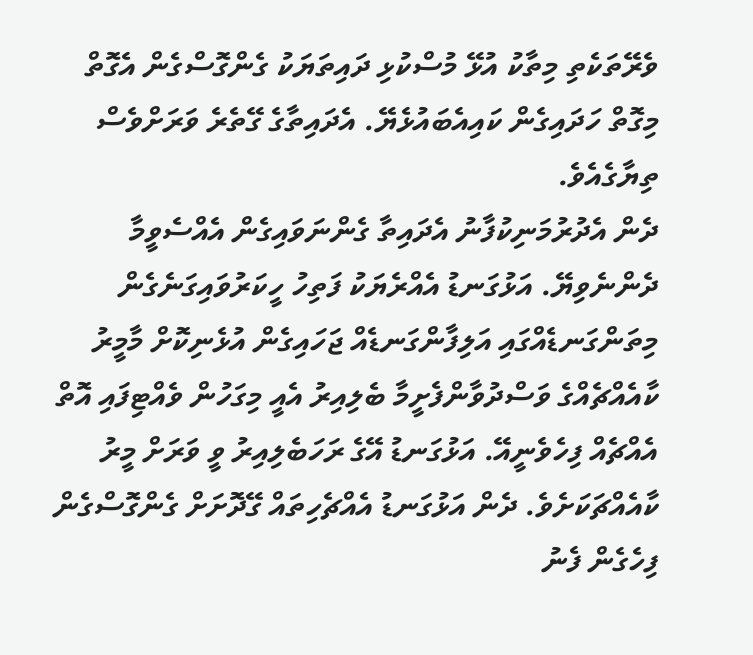ވެރޭތަކެތި މިތާކު އުޅޭ މުސްކުޅި ދައިތަޔަކު ގެންގޮސްގެން އެގޮތް މިގޮތް ހަދައިގެން ކައިއެބައުޅެޔޭ. އެދައިތާގެ ގޭތެރެ ވަރަށްވެސް ތިޔާގެއެވެ.
ދެން އެދުރުމަނިކުފާނު އެދައިތާ ގެންނަވައިގެން އެއްސެވީމާ ދެންނެވިޔޭ. އަޅުގަނޑު އެއްރެޔަކު ފަތިހު ހީކަރުވައިގަނެގެން މިތަންގަނޑެއްގައި އަލިފާންގަނޑެއް ޖަހައިގެން އުޅެނިކޮށް މާމީރު ކާއެއްޗެއްގެ ވަސްދުވާންފެށީމާ ބެލިއިރު އެއީ މިގަހުން ވެއްޓިފައި އޮތް އެއްޗެއް ފިހެވެނީއޭ. އަޅުގަނޑު އޭގެ ރަހަބެލިއިރު ވީ ވަރަށް މީރު ކާއެއްޗަކަށެވެ. ދެން އަޅުގަނޑު އެއްޗެހިތައް ގޭދޮށަށް ގެންގޮސްގެން ފިހެގެން ފެނު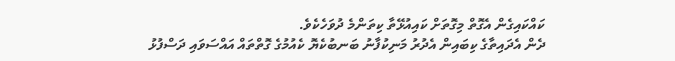ކައްކައިގެން އެގޮތް މިގޮތަށް ކައިއުޅޭތާ ކިތަންމެ ދުވަހެކެވެ.
ދެން އެދައިތާގެ ކިބައިން އެދުރު މަނިކުފާނު ބަނބުކެޔޮ ކެއުމުގެ ގޮތްތައް އައްސަވައި ދަސްފުޅު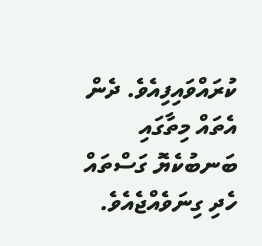ކުރައްވައިފިއެވެ. ދެން އެތައް މިތާގައި ބަނބުކެޔޮ ގަސްތައް ހެދި ގިނަވެއްޖެއެވެ.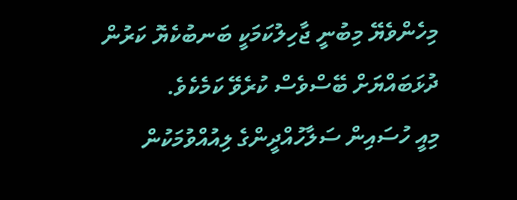މިހެންވެޔޭ މިބުނީ ޖާހިލުކަމަކީ ބަނބުކެޔޮ ކަރުން ދުޅަބައްޔަށް ބޭސްވެސް ކުރެވޭ ކަމެކެވެ.
މިއީ ހުސައިން ސަލާހުއްދީންގެ ލިއުއްވުމަކުން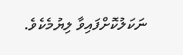ނަކަލުކޮށްފައިވާ ލިޔުމެކެވެ.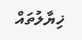ޚިޔާލުތައް